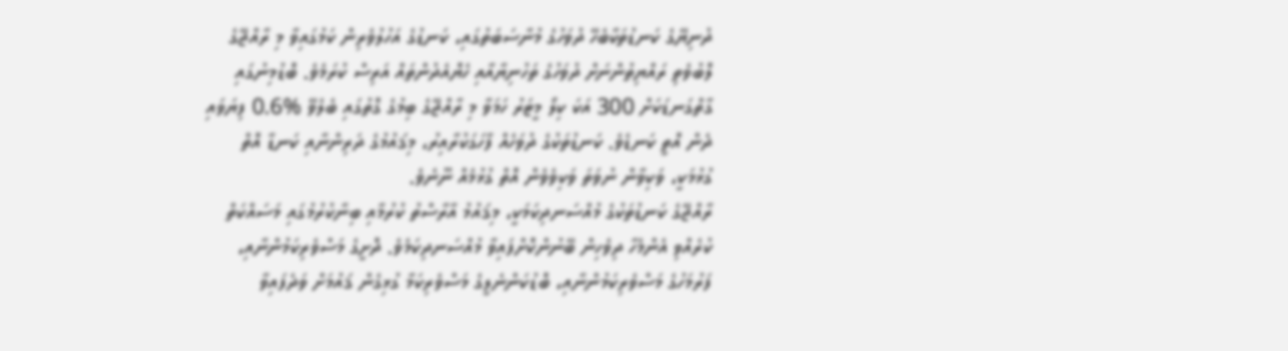ދުނިޔޭގެ ކަނޑުތަކާބެހޭ ދުވަހުގެ މުނާސަބަތުގައި، ކަނޑުގެ އަހުލުވެރިން ކަމުގައިވާ މި ރާއްޖޭގެ ލޮބުވެތި ރައްޔިތުންނަށް ދުވަހުގެ ތަހުނިޔާއާއި ހެޔޮއެދުންތައް އަރިސް ކުރަމެވެ. ބޮޑުމިނުގައި ގާތްގަނޑަކަށް 300 އަކަ ކިލޯ މީޓަރު ހަމަވާ މި ރާއްޖޭގެ ބިމުގެ ގޮތުގައި ބެލެވޭ %0.6 ފިޔަވައި ދެން އޮތީ ކަނޑެވެ. ކަނޑުތަކުގެ ދުވަހެއް ފާހަގަކުރާއިރު، މިޤައުމުގެ ދަރިންނާއި ކަނޑާ އޮތް ގުޅުމަކީ، ވަކިވާން ނުވަތަ ވަކިވެވެން އޮތް ގުޅުމެއް ނޫނެވެ.
ރާއްޖޭގެ ކަނޑުތަކުގެ މުއްސަނދިކަމަކީ، މިޤައުމު އާރާސްތު ކުރުމާއި ބިނާކުރުމުގައި މަސައްކަތް ކުރެއްވި އެންމެހާ ދިވެހިން ބޭނުންކޮށްފައިވާ މުއްސަނދިކަމެވެ. ދޮށީގެ މަސްވެރިކަމުންނާއި، ފަރުމަހުގެ މަސްވެރިކަމުންނާއި، ބޮޑުކަންނެލީގެ މަސްވެރިކަމާ ގުޅިގެން ޤައުމަށް ވަދެފައިވާ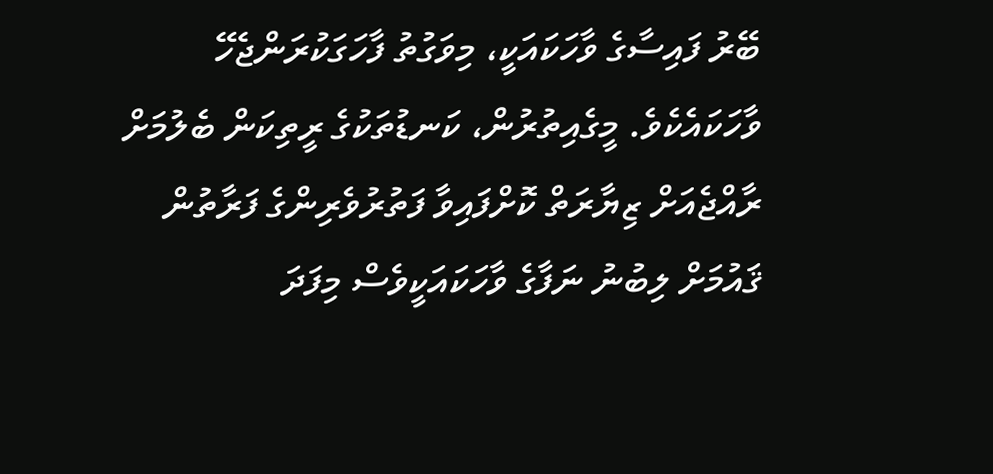ބޭރު ފައިސާގެ ވާހަކައަކީ، މިވަގުތު ފާހަގަކުރަންޖެހޭ ވާހަކައެކެވެ. މީގެއިތުރުން، ކަނޑުތަކުގެ ރީތިކަން ބެލުމަށް ރާއްޖެއަށް ޒިޔާރަތް ކޮށްފައިވާ ފަތުރުވެރިންގެ ފަރާތުން ޤައުމަށް ލިބުނު ނަފާގެ ވާހަކައަކީވެސް މިފަދަ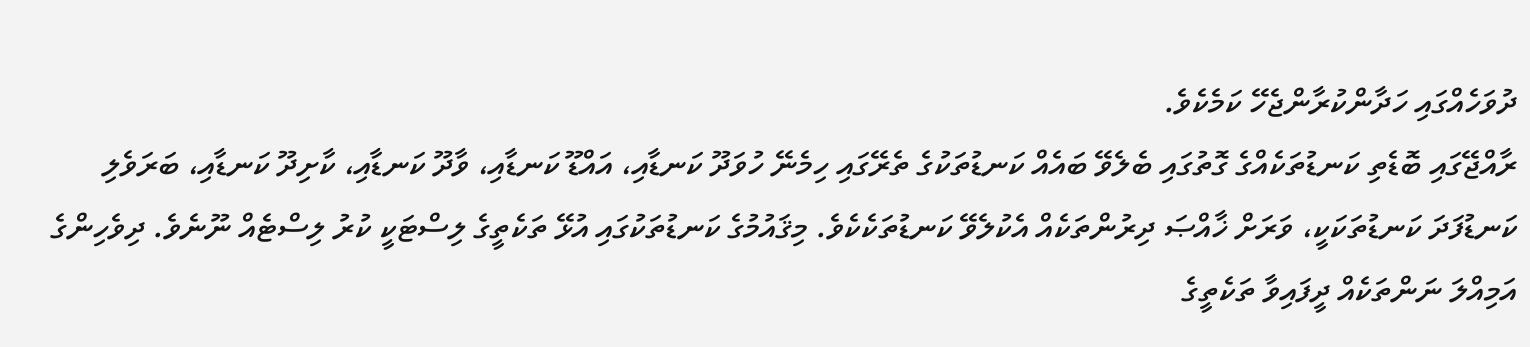ދުވަހެއްގައި ހަދާންކުރާންޖެހޭ ކަމެކެވެ.
ރާއްޖޭގައި ބޮޑެތި ކަނޑުތަކެއްގެ ގޮތުގައި ބެލެވޭ ބައެއް ކަނޑުތަކުގެ ތެރޭގައި ހިމެނޭ ހުވަދޫ ކަނޑާއި، އައްޑޫ ކަނޑާއި، ވާދޫ ކަނޑާއި، ކާށިދޫ ކަނޑާއި، ބަރަވެލި ކަނޑުފަދަ ކަނޑުތަކަކީ، ވަރަށް ޚާއްޞަ ދިރުންތަކެއް އެކުލެވޭ ކަނޑުތަކެކެވެ. މިޤައުމުގެ ކަނޑުތަކުގައި އުޅޭ ތަކެތީގެ ލިސްޓަކީ ކުރު ލިސްޓެއް ނޫނެވެ. ދިވެހިންގެ އަމިއްލަ ނަންތަކެއް ދީފައިވާ ތަކެތީގެ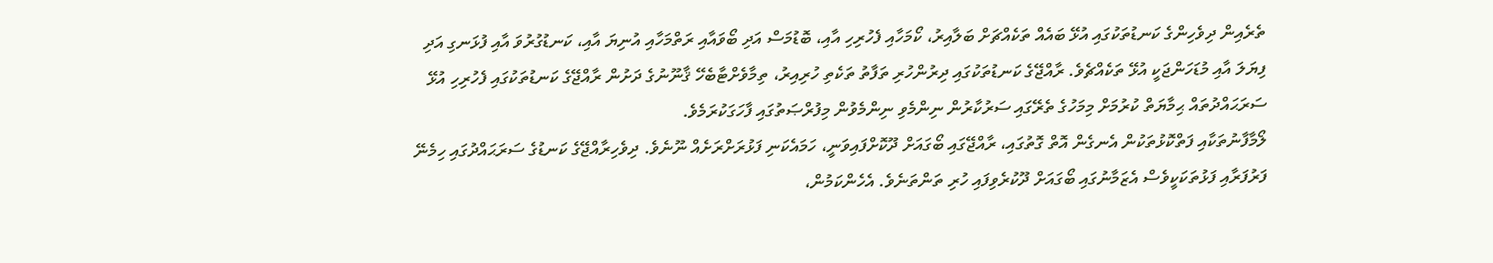ތެރެއިން ދިވެހިންގެ ކަނޑުތަކުގައި އުޅޭ ބައެއް ތަކެއްޗަށް ބަލާއިރު، ކޯމަހާއި ފެހުރިހި އާއި، ބޮޑުމަސް އަދި ބޯވައާއި ރަތްމަހާއި އުނިޔަ އާއި، ކަނޑުގުރުވަ އާއި ފުޅަނގި އަދި ފިޔަލަ އާއި މުޑަހަންޖަކީ އުޅޭ ތަކެއްޗެވެ. ރާއްޖޭގެ ކަނޑުތަކުގައި ދިރުންހުރި ތަފާތު ތަކެތި ހުރިއިރު، ތިމާވެށްޓާބެހޭ ޤާނޫނުގެ ދަށުން ރާއްޖޭގެ ކަނޑުތަކުގައި ފެހުރިހި އުޅޭ ސަރަޙައްދުތައް ޙިމާޔަތް ކުރުމަށް މިމަހުގެ ތެރޭގައި ސަރުކާރުން ނިންމެވި ނިންމެވުން މިފުރްޞަތުގައި ފާހަގަކުރަމެވެ.
ލޯމާފާނުތަކާއި ފަތްކޮޅުތަކުން އެނގެން އޮތް ގޮތުގައި، ރާއްޖޭގައި ބޯގައަށް ދޫކޮށްފައިވަނީ، ހަމައެކަނި ފަޅުރަށްރަށެއް ނޫނެވެ. ދިވެހިރާއްޖޭގެ ކަނޑުގެ ސަރަޙައްދުގައި ހިމެނޭ ފަރުފަރާއި ފަޅުތަކަކީވެސް އެޒަމާނުގައި ބޯގައަށް ދޫކުރެވިފައި ހުރި ތަންތަނެވެ. އެހެންކަމުން،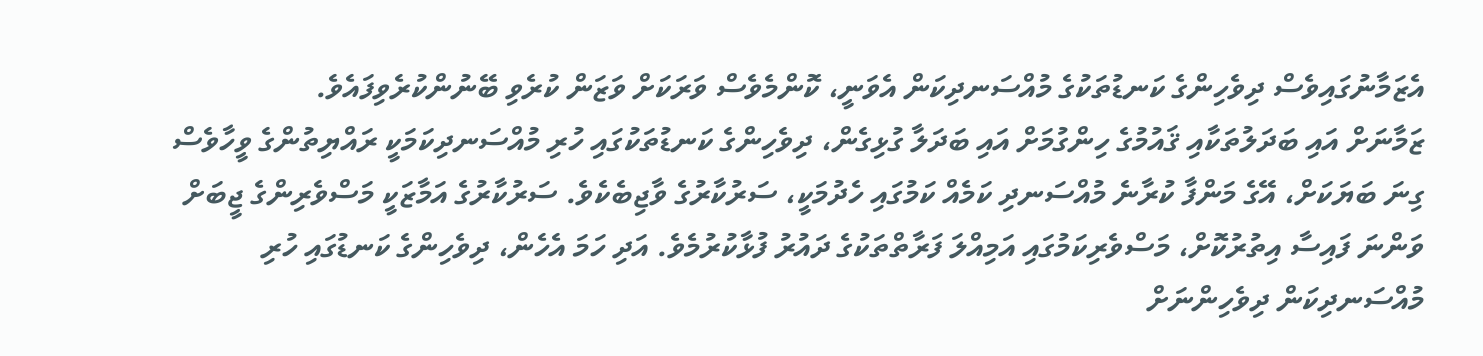އެޒަމާނުގައިވެސް ދިވެހިންގެ ކަނޑުތަކުގެ މުއްސަނދިކަން އެވަނީ، ކޮންމެވެސް ވަރަކަށް ވަޒަން ކުރެވި ބޭނުންކުރެވިފައެވެ.
ޒަމާނަށް އައި ބަދަލުތަކާއި ޤައުމުގެ ހިންގުމަށް އައި ބަދަލާ ގުޅިގެން، ދިވެހިންގެ ކަނޑުތަކުގައި ހުރި މުއްސަނދިކަމަކީ ރައްޔިތުންގެ ވީހާވެސް ގިނަ ބަޔަކަށް، އޭގެ މަންފާ ކުރާނެ މުއްސަނދި ކަމެއް ކަމުގައި ހެދުމަކީ، ސަރުކާރުގެ ވާޖިބެކެވެ. ސަރުކާރުގެ އަމާޒަކީ މަސްވެރިންގެ ޖީބަށް ވަންނަ ފައިސާ އިތުރުކޮށް، މަސްވެރިކަމުގައި އަމިއްލަ ފަރާތްތަކުގެ ދައުރު ފުޅާކުރުމެވެ. އަދި ހަމަ އެހެން، ދިވެހިންގެ ކަނޑުގައި ހުރި މުއްސަނދިކަން ދިވެހިންނަށް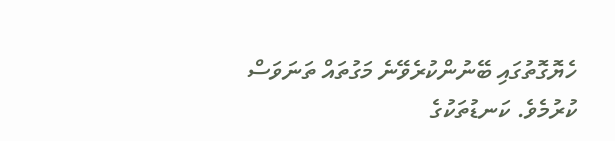ހެޔޮގޮތުގައި ބޭނުންކުރެވޭނެ މަގުތައް ތަނަވަސް ކުރުމެވެ. ކަނޑުތަކުގެ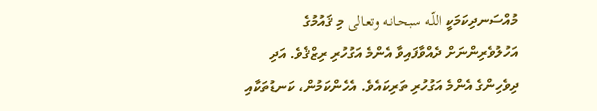މުއްސަނދިކަމަކީ اللّـه سبحـانـه وتعـالى މި ޤައުމުގެ އަހުލުވެރިންނަށް ދެއްވާފައިވާ އެންމެ އަގުހުރި ރިޒްޤެވެ. އަދި ދިވެހިންގެ އެންމެ އަގުހުރި ތަރިކައެވެ. އެހެންކަމުން، ކަނޑުތަކާއި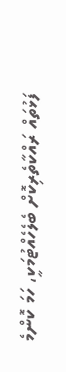ފަޅުތައް ރައްކާތެރިކޮށް ބެލެހެއްޓުމަކީ، ހަމަ ކޮންމެ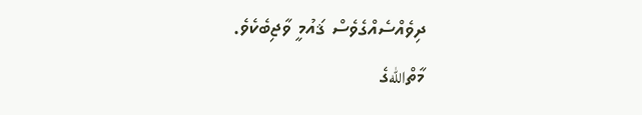ދިވެއްސެއްގެވެސް ޤައުމީ ވާޖިބެކެވެ.
މާތްاللهގެ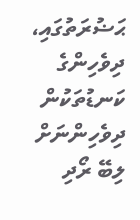ޙަޟުރަތުގައި، ދިވެހިންގެ ކަނޑުތަކުން ދިވެހިންނަށް ލިބޭ ރޯދި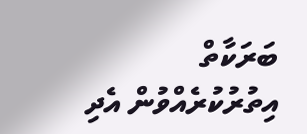ބަރަކާތް އިތުރުކުރެއްވުން އެދި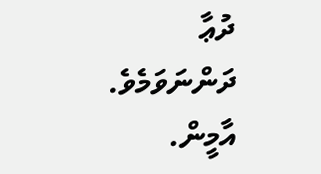ދުޢާ ދަންނަވަމެވެ. އާމީން.